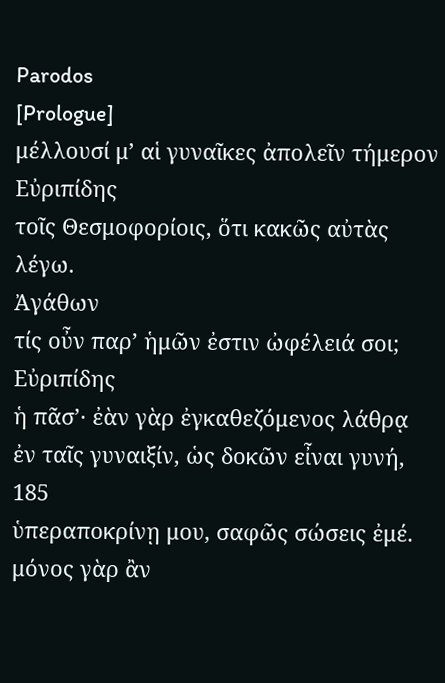Parodos
[Prologue]
μέλλουσί μʼ αἱ γυναῖκες ἀπολεῖν τήμερον
Εὐριπίδης
τοῖς Θεσμοφορίοις, ὅτι κακῶς αὐτὰς λέγω.
Ἀγάθων
τίς οὖν παρʼ ἡμῶν ἐστιν ὠφέλειά σοι;
Εὐριπίδης
ἡ πᾶσʼ· ἐὰν γὰρ ἐγκαθεζόμενος λάθρᾳ
ἐν ταῖς γυναιξίν, ὡς δοκῶν εἶναι γυνή,
185
ὑπεραποκρίνῃ μου, σαφῶς σώσεις ἐμέ.
μόνος γὰρ ἂν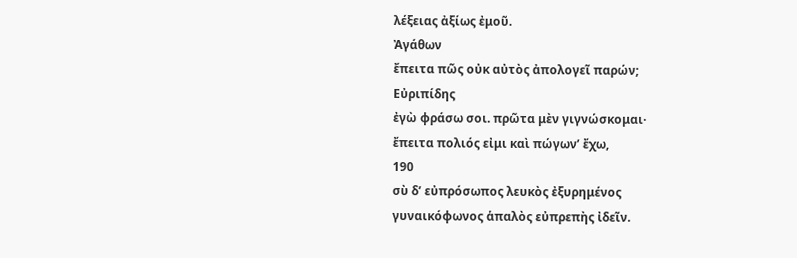λέξειας ἀξίως ἐμοῦ.
Ἀγάθων
ἔπειτα πῶς οὐκ αὐτὸς ἀπολογεῖ παρών;
Εὐριπίδης
ἐγὼ φράσω σοι. πρῶτα μὲν γιγνώσκομαι·
ἔπειτα πολιός εἰμι καὶ πώγωνʼ ἔχω,
190
σὺ δʼ εὐπρόσωπος λευκὸς ἐξυρημένος
γυναικόφωνος ἁπαλὸς εὐπρεπὴς ἰδεῖν.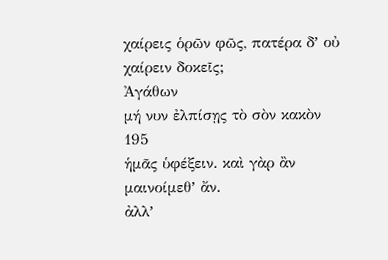χαίρεις ὁρῶν φῶς, πατέρα δʼ οὐ χαίρειν δοκεῖς;
Ἀγάθων
μή νυν ἐλπίσῃς τὸ σὸν κακὸν
195
ἡμᾶς ὑφέξειν. καὶ γὰρ ἂν μαινοίμεθʼ ἄν.
ἀλλʼ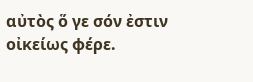αὐτὸς ὅ γε σόν ἐστιν οἰκείως φέρε.